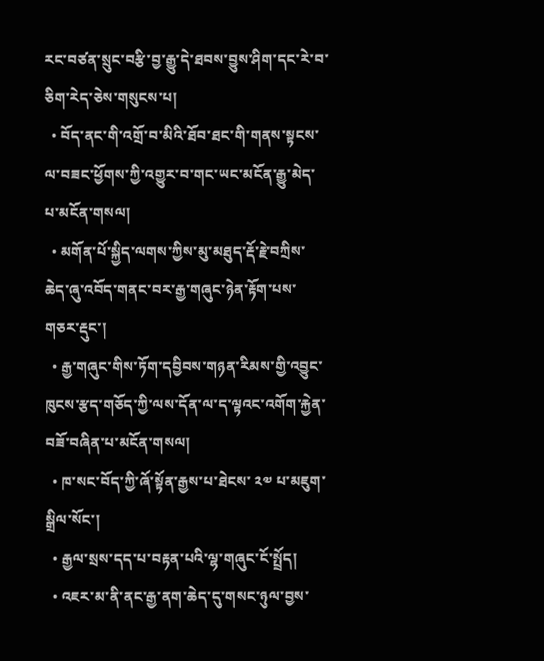རང་བཙན་སྲུང་བརྩི་བྱ་རྒྱུ་དེ་ཐབས་བྱུས་ཤིག་དང་རེ་བ་ཅིག་རེད་ཅེས་གསུངས་པ།
  • བོད་ནང་གི་འགྲོ་བ་མིའི་ཐོབ་ཐང་གི་གནས་སྟངས་ལ་བཟང་ཕྱོགས་ཀྱི་འགྱུར་བ་གང་ཡང་མངོན་རྒྱུ་མེད་པ་མངོན་གསལ།
  • མགོན་པོ་སྐྱིད་ལགས་ཀྱིས་མུ་མཐུད་རྡོ་རྗེ་བཀྲིས་ཆེད་ཞུ་འབོད་གནང་བར་རྒྱ་གཞུང་ཉེན་རྟོག་པས་གཅར་རྡུང་།
  • རྒྱ་གཞུང་གིས་ཏོག་དབྱིབས་གཉན་རིམས་གྱི་འབྱུང་ཁུངས་རྩད་གཅོད་ཀྱི་ལས་དོན་ལ་ད་ལྟའང་འགོག་རྐྱེན་བཟོ་བཞིན་པ་མངོན་གསལ།
  • ཁ་སང་བོད་ཀྱི་ཞོ་སྟོན་རྒྱས་པ་ཐེངས་ ༢༧ པ་མཇུག་སྒྲིལ་སོང་།
  • རྒྱལ་སྲས་དད་པ་བརྟན་པའི་ལྷ་གཞུང་ངོ་སྤྲོད།
  • འཇར་མ་ནི་ནང་རྒྱ་ནག་ཆེད་དུ་གསང་ཉུལ་བྱས་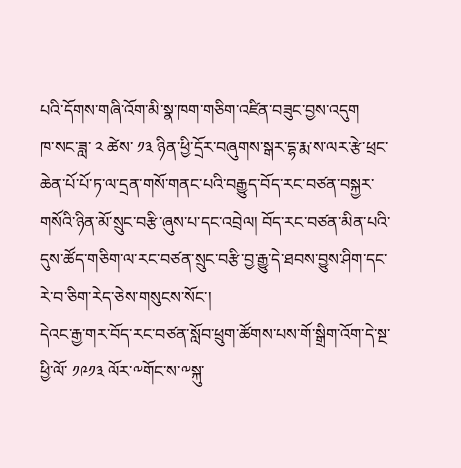པའི་དོགས་གཞི་འོག་མི་སྣ་ཁག་གཅིག་འཛིན་བཟུང་བྱས་འདུག
ཁ་སང་ཟླ་ ༢ ཚེས་ ༡༣ ཉིན་ཕྱི་དྲོར་བཞུགས་སྒར་དྷ་རྨ་ས་ལར་རྩེ་ཕྲང་ཆེན་པོ་པོ་ཏ་ལ་དྲན་གསོ་གནང་པའི་བརྒྱུད་བོད་རང་བཙན་བསྐྱར་གསོའི་ཉིན་མོ་སྲུང་བརྩི་ཞུས་པ་དང་འབྲེལ། བོད་རང་བཙན་མིན་པའི་དུས་ཚོད་གཅིག་ལ་རང་བཙན་སྲུང་བརྩི་བྱ་རྒྱུ་དེ་ཐབས་བྱུས་ཤིག་དང་རེ་བ་ཅིག་རེད་ཅེས་གསུངས་སོང་།
དེའང་རྒྱ་གར་བོད་རང་བཙན་སློབ་ཕྲུག་ཚོགས་པས་གོ་སྒྲིག་འོག་དེ་སྔ་ཕྱི་ལོ་ ༡༩༡༣ ལོར་༸གོང་ས་༸སྐུ་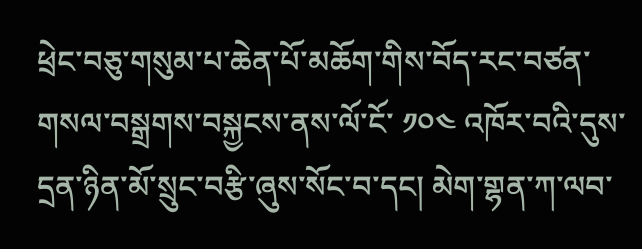ཕྲེང་བཅུ་གསུམ་པ་ཆེན་པོ་མཆོག་གིས་བོད་རང་བཙན་གསལ་བསྒྲགས་བསྐྱངས་ནས་ལོ་ངོ་ ༡༠༤ འཁོར་བའི་དུས་དྲན་ཉིན་མོ་སྲུང་བརྩི་ཞུས་སོང་བ་དང། མེག་གྷན་ཀ་ལབ་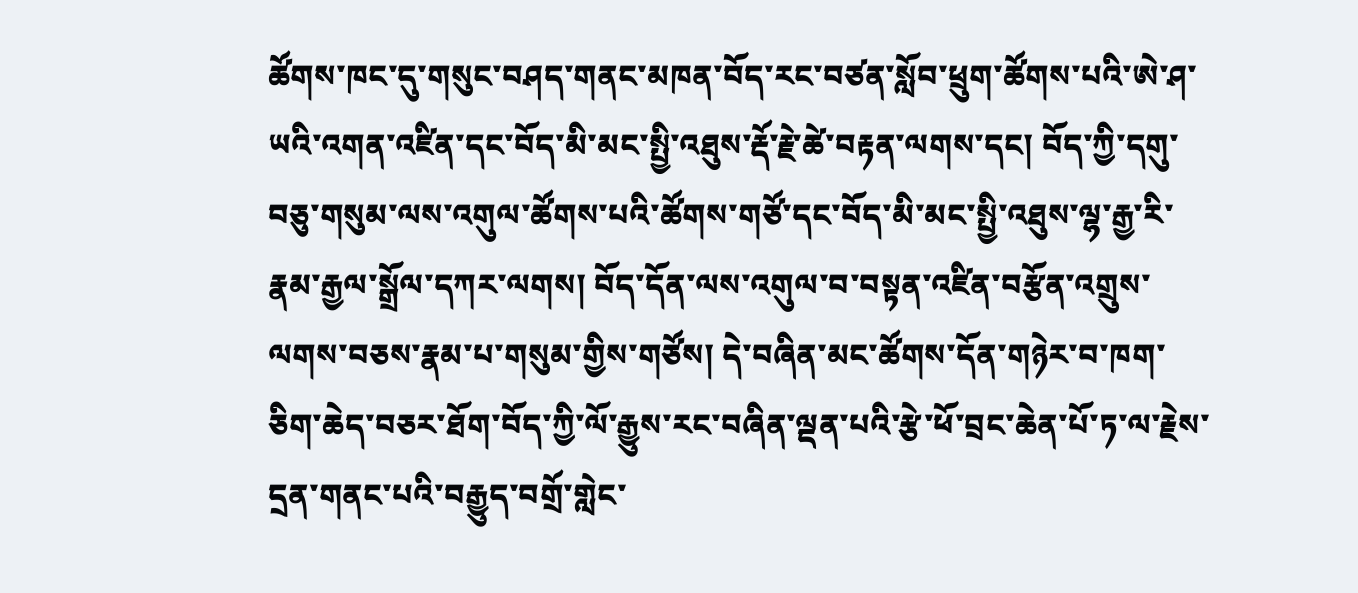ཚོགས་ཁང་དུ་གསུང་བཤད་གནང་མཁན་བོད་རང་བཙན་སློབ་ཕྲུག་ཚོགས་པའི་ཨེ་ཤ་ཡའི་འགན་འཛིན་དང་བོད་མི་མང་སྤྱི་འཐུས་རྡོ་རྗེ་ཚེ་བརྟན་ལགས་དང། བོད་ཀྱི་དགུ་བཅུ་གསུམ་ལས་འགུལ་ཚོགས་པའི་ཚོགས་གཙོ་དང་བོད་མི་མང་སྤྱི་འཐུས་ལྷ་རྒྱ་རི་རྣམ་རྒྱལ་སྒྲོལ་དཀར་ལགས། བོད་དོན་ལས་འགུལ་བ་བསྟན་འཛིན་བརྩོན་འགྲུས་ལགས་བཅས་རྣམ་པ་གསུམ་གྱིས་གཙོས། དེ་བཞིན་མང་ཚོགས་དོན་གཉེར་བ་ཁག་ཅིག་ཆེད་བཅར་ཐོག་བོད་ཀྱི་ལོ་རྒྱུས་རང་བཞིན་ལྡན་པའི་རྩེ་ཕོ་བྲང་ཆེན་པོ་ཏ་ལ་རྗེས་དྲན་གནང་པའི་བརྒྱུད་བགྲོ་གླེང་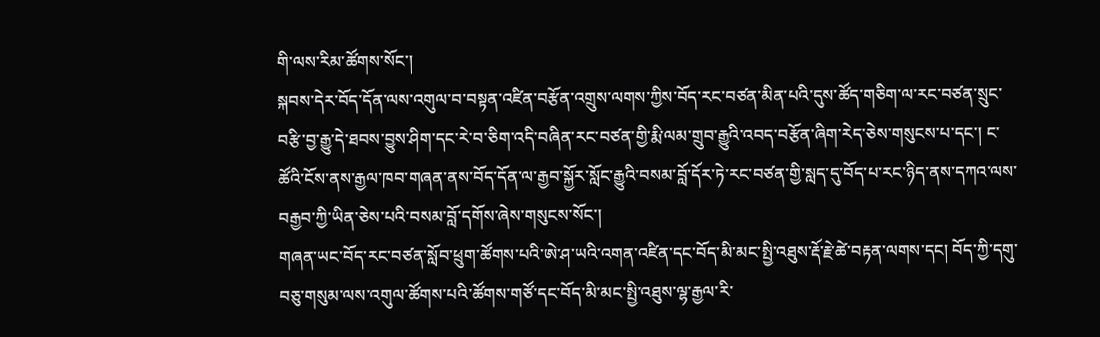གི་ལས་རིམ་ཚོགས་སོང་།
སྐབས་དེར་བོད་དོན་ལས་འགུལ་བ་བསྟན་འཛིན་བརྩོན་འགྲུས་ལགས་ཀྱིས་བོད་རང་བཙན་མིན་པའི་དུས་ཚོད་གཅིག་ལ་རང་བཙན་སྲུང་བརྩི་བྱ་རྒྱུ་དེ་ཐབས་བྱུས་ཤིག་དང་རེ་བ་ཅིག་འདི་བཞིན་རང་བཙན་གྱི་རྨི་ལམ་གྲུབ་རྒྱུའི་འབད་བརྩོན་ཞིག་རེད་ཅེས་གསུངས་པ་དང་། ང་ཚོའི་ངོས་ནས་རྒྱལ་ཁབ་གཞན་ནས་བོད་དོན་ལ་རྒྱབ་སྐྱོར་སློང་རྒྱུའི་བསམ་བློ་དོར་ཏེ་རང་བཙན་གྱི་སླད་དུ་བོད་པ་རང་ཉིད་ནས་དཀའ་ལས་བརྒྱབ་ཀྱི་ཡིན་ཅེས་པའི་བསམ་བློ་དགོས་ཞེས་གསུངས་སོང་།
གཞན་ཡང་བོད་རང་བཙན་སློབ་ཕྲུག་ཚོགས་པའི་ཨེ་ཤ་ཡའི་འགན་འཛིན་དང་བོད་མི་མང་སྤྱི་འཐུས་རྡོ་རྗེ་ཚེ་བརྟན་ལགས་དང། བོད་ཀྱི་དགུ་བཅུ་གསུམ་ལས་འགུལ་ཚོགས་པའི་ཚོགས་གཙོ་དང་བོད་མི་མང་སྤྱི་འཐུས་ལྷ་རྒྱལ་རི་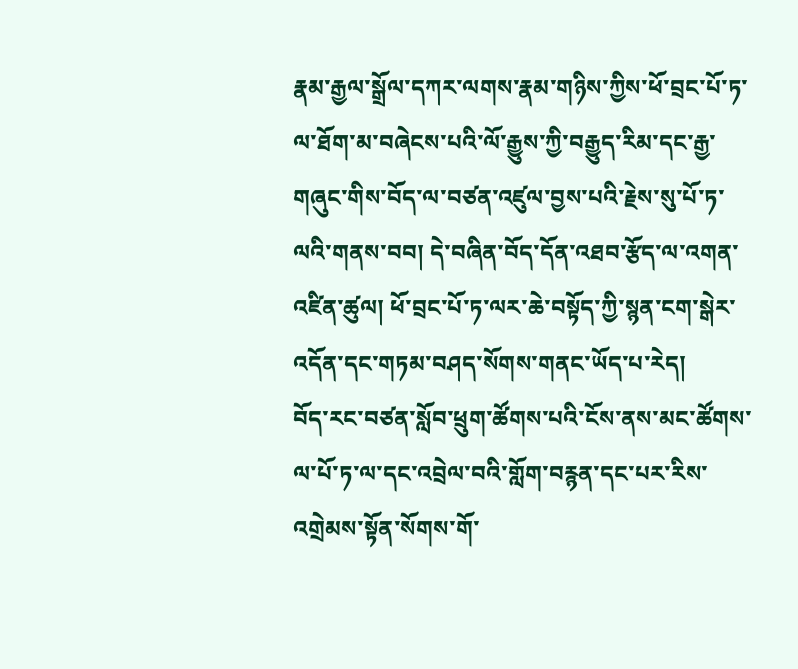རྣམ་རྒྱལ་སྒྲོལ་དཀར་ལགས་རྣམ་གཉིས་ཀྱིས་ཕོ་བྲང་པོ་ཏ་ལ་ཐོག་མ་བཞེངས་པའི་ལོ་རྒྱུས་ཀྱི་བརྒྱུད་རིམ་དང་རྒྱ་གཞུང་གིས་བོད་ལ་བཙན་འཛུལ་བྱས་པའི་རྗེས་སུ་པོ་ཏ་ལའི་གནས་བབ། དེ་བཞིན་བོད་དོན་འཐབ་རྩོད་ལ་འགན་འཛིན་ཚུལ། ཕོ་བྲང་པོ་ཏ་ལར་ཆེ་བསྟོད་ཀྱི་སྙན་ངག་སྒེར་འདོན་དང་གཏམ་བཤད་སོགས་གནང་ཡོད་པ་རེད།
བོད་རང་བཙན་སློབ་ཕྲུག་ཚོགས་པའི་ངོས་ནས་མང་ཚོགས་ལ་པོ་ཏ་ལ་དང་འབྲེལ་བའི་གློག་བརྙན་དང་པར་རིས་འགྲེམས་སྟོན་སོགས་གོ་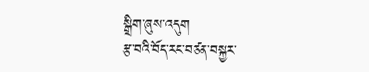སྒྲིག་ཞུས་འདུག
རྩ་བའི་བོད་རང་བཙན་བསྐྱར་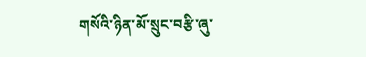གསོའི་ཉིན་མོ་སྲུང་བརྩི་ཞུ་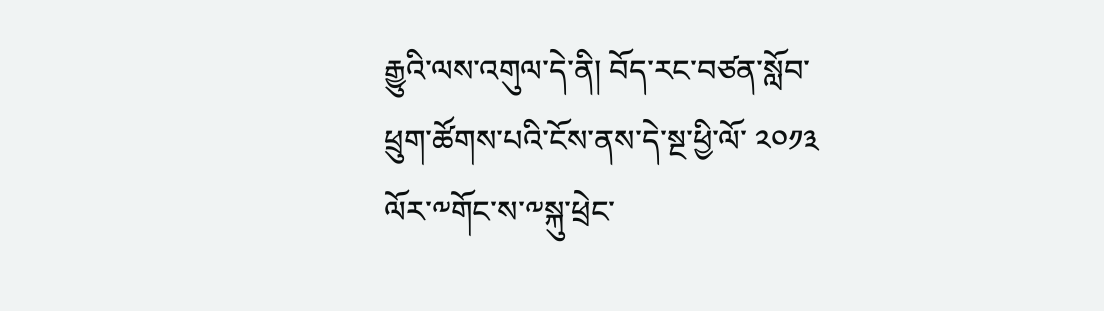རྒྱུའི་ལས་འགུལ་དེ་ནི། བོད་རང་བཙན་སློབ་ཕྲུག་ཚོགས་པའི་ངོས་ནས་དེ་སྔ་ཕྱི་ལོ་ ༢༠༡༣ ལོར་༸གོང་ས་༸སྐུ་ཕྲེང་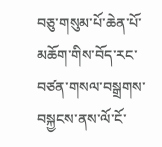བཅུ་གསུམ་པོ་ཆེན་པོ་མཆོག་གིས་བོད་རང་བཙན་གསལ་བསྒྲགས་བསྐྱངས་ནས་ལོ་ངོ་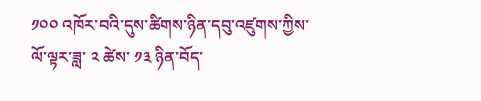༡༠༠ འཁོར་བའི་དུས་ཚིགས་ཉིན་དབུ་འཛུགས་ཀྱིས་ ལོ་ལྟར་ཟླ་ ༢ ཚེས་ ༡༣ ཉིན་བོད་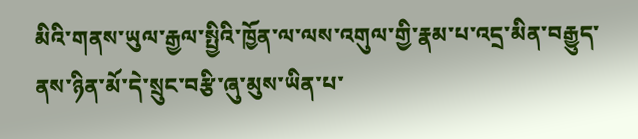མིའི་གནས་ཡུལ་རྒྱལ་སྤྱིའི་ཁྱོན་ལ་ལས་འགུལ་གྱི་རྣམ་པ་འདྲ་མིན་བརྒྱུད་ནས་ཉིན་མོ་དེ་སྲུང་བརྩི་ཞུ་མུས་ཡིན་པ་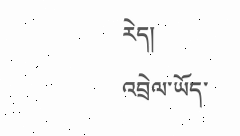རེད།
འབྲེལ་ཡོད་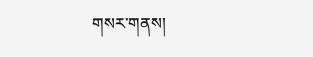གསར་གནས།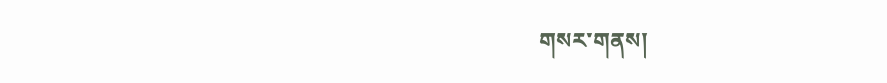གསར་གནས།